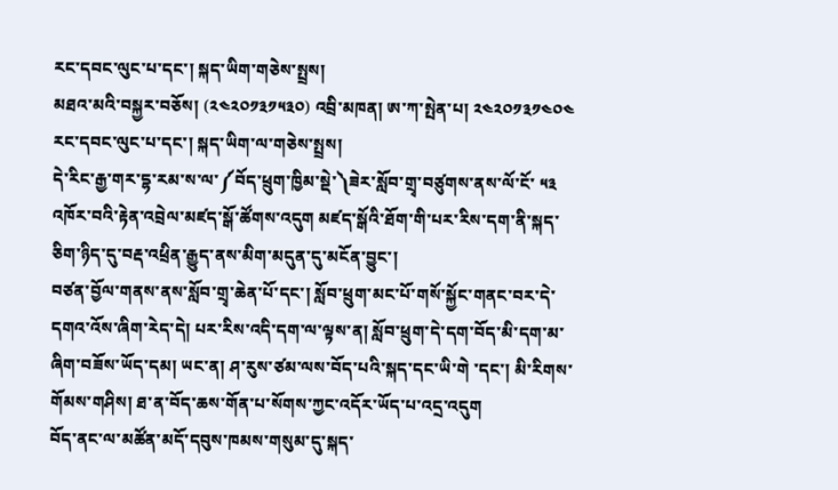རང་དབང་ལུང་པ་དང་། སྐད་ཡིག་གཅེས་སྤྲས།
མཐའ་མའི་བསྐྱར་བཅོས། (༢༤༢༠༡༣༡༥༣༠) འབྲི་མཁན། ཨ་ཀ་སྤེན་པ། ༢༤༢༠༡༣༡༤༠༤
རང་དབང་ལུང་པ་དང་། སྐད་ཡིག་ལ་གཅེས་སྤྲས།
དེ་རིང་རྒྱ་གར་དྷ་རམ་ས་ལ་༼བོད་ཕྲུག་ཁྱིམ་སྡེ་༽ཟེར་སློབ་གྲྭ་བཙུགས་ནས་ལོ་ངོ་ ༥༣ འཁོར་བའི་རྟེན་འབྲེལ་མཛད་སྒོ་ཚོགས་འདུག མཛད་སྒོའི་ཐོག་གི་པར་རིས་དག་ནི་སྐད་ཅིག་ཉིད་དུ་བརྡ་འཕྲིན་རྒྱུད་ནས་མིག་མདུན་དུ་མངོན་བྱུང་།
བཙན་བྱོལ་གནས་ནས་སློབ་གྲྭ་ཆེན་པོ་དང་། སློབ་ཕྲུག་མང་པོ་གསོ་སྐྱོང་གནང་བར་དེ་དགའ་འོས་ཞིག་རེད་དེ། པར་རིས་འདི་དག་ལ་ལྟས་ན། སློབ་ཕྲུག་དེ་དག་བོད་མི་དག་མ་ཞིག་བཟོས་ཡོད་དམ། ཡང་ན། ཤ་རུས་ཙམ་ལས་བོད་པའི་སྐད་དང་ཡི་གེ ་དང་། མི་རིགས་གོམས་གཤིས། ཐ་ན་བོད་ཆས་གོན་པ་སོགས་ཀྱང་འདོར་ཡོད་པ་འདྲ་འདུག
བོད་ནང་ལ་མཚོན་མདོ་དབུས་ཁམས་གསུམ་དུ་སྐད་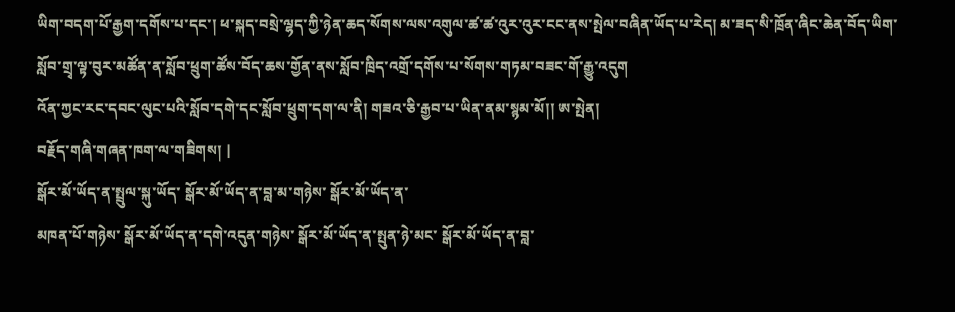ཡིག་བདག་པོ་རྒྱག་དགོས་པ་དང་། ཕ་སྐད་བསྲེ་ལྷད་ཀྱི་ཉེན་ཆད་སོགས་ལས་འགུལ་ཚ་ཚ་འུར་འུར་ངང་ནས་སྤེལ་བཞིན་ཡོད་པ་རེད། མ་ཟད་སི་ཁྲོན་ཞིང་ཆེན་བོད་ཡིག་སློབ་གྲྭ་ལྟ་བུར་མཚོན་ན་སློབ་ཕྲུག་ཚོས་བོད་ཆས་གྱོན་ནས་སློབ་ཁྲིད་འགྲོ་དགོས་པ་སོགས་གཏམ་བཟང་གོ་རྒྱུ་འདུག
འོན་ཀྱང་རང་དབང་ལུང་པའི་སློབ་དགེ་དང་སློབ་ཕྲུག་དག་ལ་ནི། གཟའ་ཅི་རྒྱབ་པ་ཡིན་ནམ་སྙམ་མོ།། ཨ་སྤེན།
བརྗོད་གཞི་གཞན་ཁག་ལ་གཟིགས། |
སྒོར་མོ་ཡོད་ན་སྤྲུལ་སྐུ་ཡོད་ སྒོར་མོ་ཡོད་ན་བླ་མ་གཉེས་ སྒོར་མོ་ཡོད་ན་
མཁན་པོ་གཉེས་ སྒོར་མོ་ཡོད་ན་དགེ་འདུན་གཉེས་ སྒོར་མོ་ཡོད་ན་སྤུན་ཉེ་མང་ སྒོར་མོ་ཡོད་ན་བླ་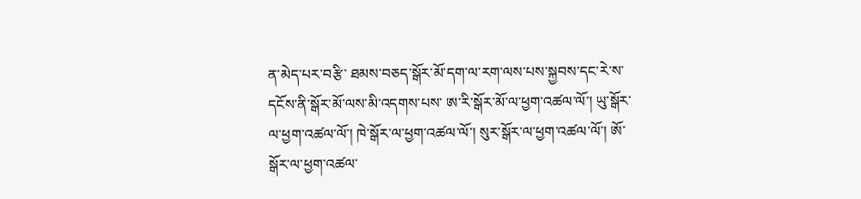ན་མེད་པར་བརྩི་ ཐམས་བཅད་སྒོར་མོ་དག་ལ་རག་ལས་པས་སྐྱབས་དང་རེ་ས་དངོས་ནི་སྒོར་མོ་ལས་མི་འདགས་པས་ ཨ་རི་སྒོར་མོ་ལ་ཕྱག་འཚལ་ལོ་། ཡུ་སྒོར་ལ་ཕྱག་འཚལ་ལོ་། ཁེ་སྒོར་ལ་ཕྱག་འཚལ་ལོ་། སུར་སྒོར་ལ་ཕྱག་འཚལ་ལོ་། ཨོ་སྒོར་ལ་ཕྱག་འཚལ་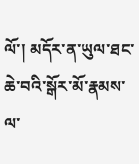ལོ་། མདོར་ན་ཡུལ་ཐང་ཆེ་བའི་སྒོར་མོ་རྣམས་ལ་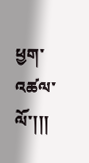ཕྱག་འཚལ་ལོ་།།།